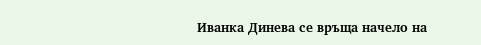Иванка Динева се връща начело на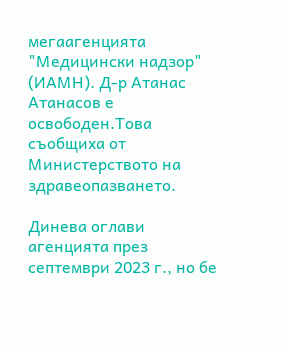мегаагенцията "Медицински надзор" (ИАМН). Д-р Атанас Атанасов е освободен.Това съобщиха от Министерството на здравеопазването.

Динева оглави агенцията през септември 2023 г., но бе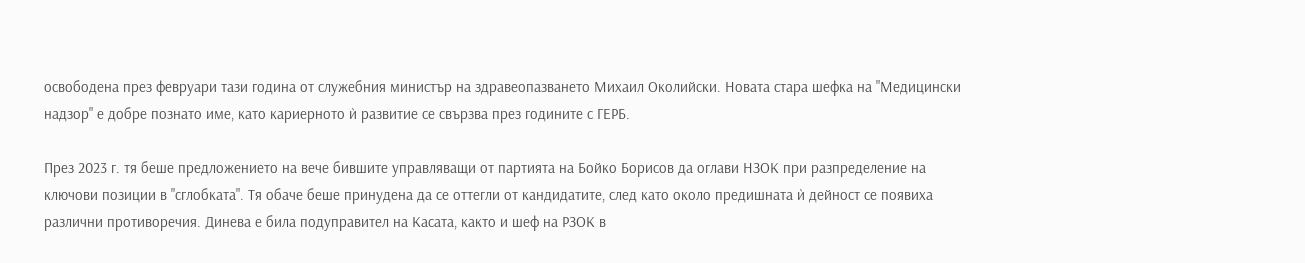освободена през февруари тази година от служебния министър на здравеопазването Михаил Околийски. Новата стара шефка на "Медицински надзор" е добре познато име, като кариерното ѝ развитие се свързва през годините с ГЕРБ.

През 2023 г. тя беше предложението на вече бившите управляващи от партията на Бойко Борисов да оглави НЗОК при разпределение на ключови позиции в "сглобката". Тя обаче беше принудена да се оттегли от кандидатите, след като около предишната ѝ дейност се появиха различни противоречия. Динева е била подуправител на Касата, както и шеф на РЗОК в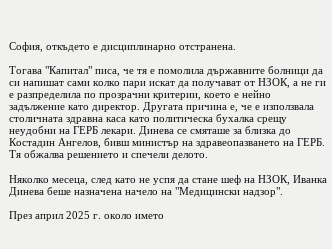София, откъдето е дисциплинарно отстранена.

Тогава "Капитал" писа, че тя е помолила държавните болници да си напишат сами колко пари искат да получават от НЗОК, а не ги е разпределила по прозрачни критерии, което е нейно задължение като директор. Другата причина е, че е използвала столичната здравна каса като политическа бухалка срещу неудобни на ГЕРБ лекари. Динева се смяташе за близка до Костадин Ангелов, бивш министър на здравеопазването на ГЕРБ. Тя обжалва решението и спечели делото.

Няколко месеца, след като не успя да стане шеф на НЗОК, Иванка Динева беше назначена начело на "Медицински надзор".

През април 2025 г. около името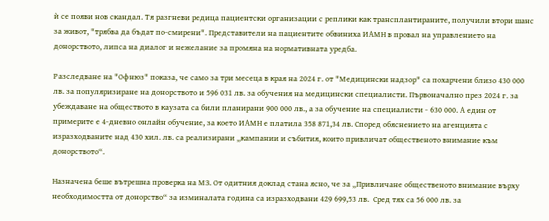ѝ се появи нов скандал. Тя разгневи редица пациентски организации с реплики как трансплантираните, получили втори шанс за живот, "трябва да бъдат по-смирени". Представители на пациентите обвиниха ИАМН в провал на управлението на донорството, липса на диалог и нежелание за промяна на нормативната уредба.

Разследване на "Офнюз" показа, че само за три месеца в края на 2024 г. от "Медицински надзор" са похарчени близо 430 000 лв. за популяризиране на донорството и 596 031 лв. за обучения на медицински специалисти. Първоначално през 2024 г. за убеждаване на обществото в каузата са били планирани 900 000 лв., а за обучение на специалисти - 630 000. А един от примерите е 4-дневно онлайн обучение, за което ИАМН е платила 358 871,34 лв. Според обяснението на агенцията с изразходваните над 430 хил. лв. са реализирани „кампании и събития, които привличат общественото внимание към донорството“.

Назначена беше вътрешна проверка на МЗ. От одитния доклад стана ясно, че за „Привличане общественото внимание върху необходимостта от донорство“ за изминалата година са изразходвани 429 699,53 лв.  Сред тях са 56 000 лв. за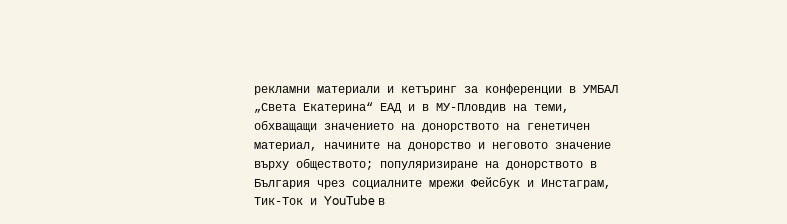рекламни материали и кетъринг за конференции в УМБАЛ „Света Екатерина“ ЕАД и в МУ-Пловдив на теми, обхващащи значението на донорството на генетичен материал, начините на донорство и неговото значение върху обществото; популяризиране на донорството в България чрез социалните мрежи Фейсбук и Инстаграм, Тик-Ток и YouTube в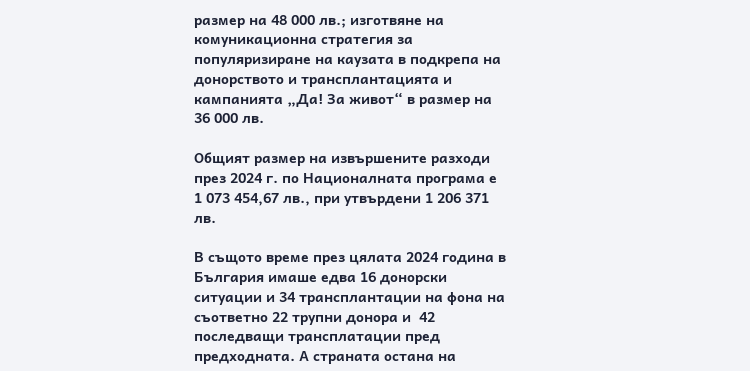размер на 48 000 лв.; изготвяне на комуникационна стратегия за популяризиране на каузата в подкрепа на донорството и трансплантацията и кампанията „Да! За живот“ в размер на 36 000 лв.

Общият размер на извършените разходи през 2024 г. по Националната програма е 1 073 454,67 лв., при утвърдени 1 206 371 лв.

В същото време през цялата 2024 година в България имаше едва 16 донорски ситуации и 34 трансплантации на фона на съответно 22 трупни донора и  42 последващи трансплатации пред предходната. А страната остана на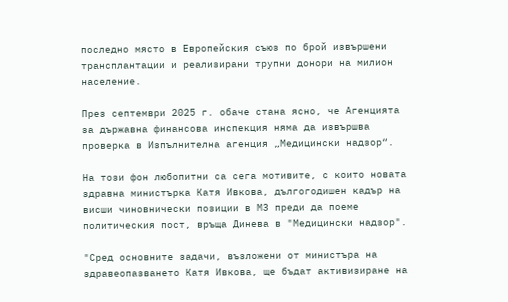последно място в Европейския съюз по брой извършени трансплантации и реализирани трупни донори на милион население.

През септември 2025 г. обаче стана ясно, че Агенцията за държавна финансова инспекция няма да извършва проверка в Изпълнителна агенция „Медицински надзор“.

На този фон любопитни са сега мотивите, с които новата здравна министърка Катя Ивкова, дългогодишен кадър на висши чиновнически позиции в МЗ преди да поеме политическия пост, връща Динева в "Медицински надзор".

"Сред основните задачи, възложени от министъра на здравеопазването Катя Ивкова, ще бъдат активизиране на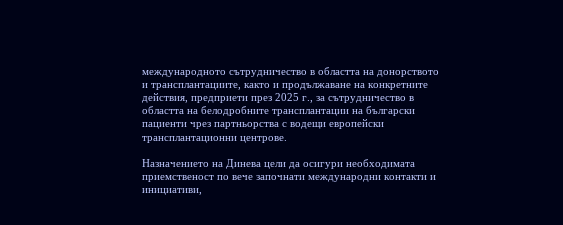международното сътрудничество в областта на донорството и трансплантациите, както и продължаване на конкретните действия, предприети през 2025 г., за сътрудничество в областта на белодробните трансплантации на български пациенти чрез партньорства с водещи европейски трансплантационни центрове.

Назначението на Динева цели да осигури необходимата приемственост по вече започнати международни контакти и инициативи,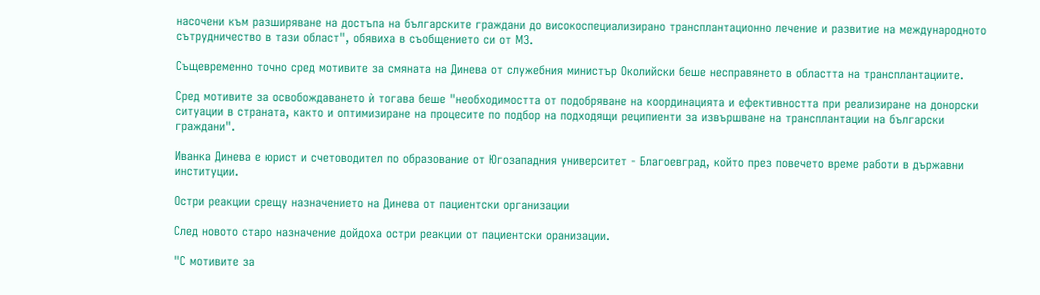насочени към разширяване на достъпа на българските граждани до високоспециализирано трансплантационно лечение и развитие на международното сътрудничество в тази област", обявиха в съобщението си от МЗ.

Същевременно точно сред мотивите за смяната на Динева от служебния министър Околийски беше несправянето в областта на трансплантациите.

Сред мотивите за освобождаването ѝ тогава беше "необходимостта от подобряване на координацията и ефективността при реализиране на донорски ситуации в страната, както и оптимизиране на процесите по подбор на подходящи реципиенти за извършване на трансплантации на български граждани".

Иванка Динева е юрист и счетоводител по образование от Югозападния университет - Благоевград, който през повечето време работи в държавни институции.

Остри реакции срещу назначението на Динева от пациентски организации

След новото старо назначение дойдоха остри реакции от пациентски оранизации.

"С мотивите за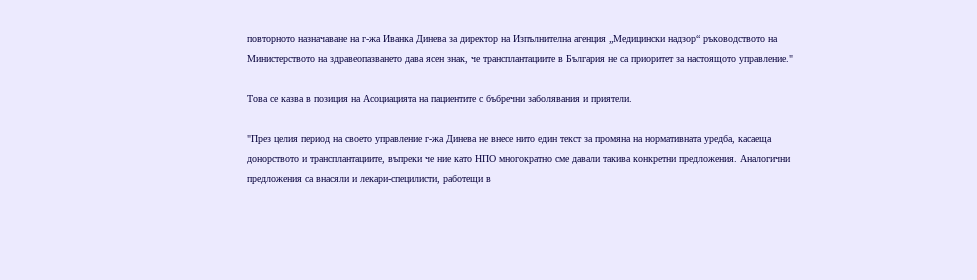повторното назначаване на г-жа Иванка Динева за директор на Изпълнителна агенция „Медицински надзор“ ръководството на Министерството на здравеопазването дава ясен знак, че трансплантациите в България не са приоритет за настоящото управление."

Това се казва в позиция на Асоциацията на пациентите с бъбречни заболявания и приятели.

"През целия период на своето управление г-жа Динева не внесе нито един текст за промяна на нормативната уредба, касаеща донорството и трансплантациите, въпреки че ние като НПО многократно сме давали такива конкретни предложения. Аналогични предложения са внасяли и лекари-специлисти, работещи в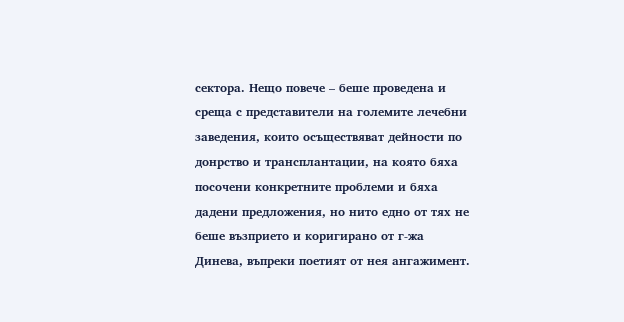сектора. Нещо повече – беше проведена и среща с представители на големите лечебни заведения, които осъществяват дейности по донрство и трансплантации, на която бяха посочени конкретните проблеми и бяха дадени предложения, но нито едно от тях не беше възприето и коригирано от г-жа Динева, въпреки поетият от нея ангажимент.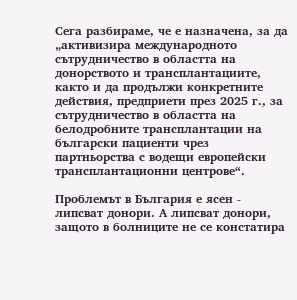Сега разбираме, че е назначена, за да „активизира международното сътрудничество в областта на донорството и трансплантациите, както и да продължи конкретните действия, предприети през 2025 г., за сътрудничество в областта на белодробните трансплантации на български пациенти чрез партньорства с водещи европейски трансплантационни центрове“.

Проблемът в България е ясен - липсват донори. А липсват донори, защото в болниците не се констатира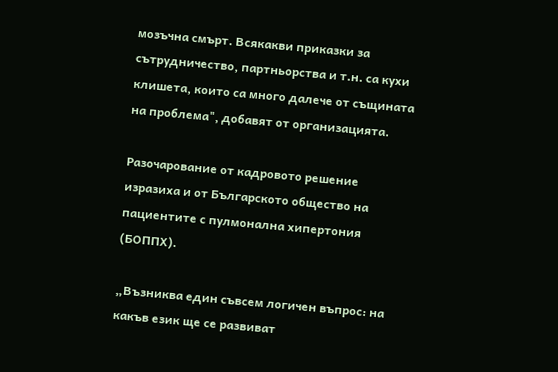мозъчна смърт. Всякакви приказки за сътрудничество, партньорства и т.н. са кухи клишета, които са много далече от същината на проблема", добавят от организацията.

Разочарование от кадровото решение изразиха и от Българското общество на пациентите с пулмонална хипертония (БОППХ).

„Възниква един съвсем логичен въпрос: на какъв език ще се развиват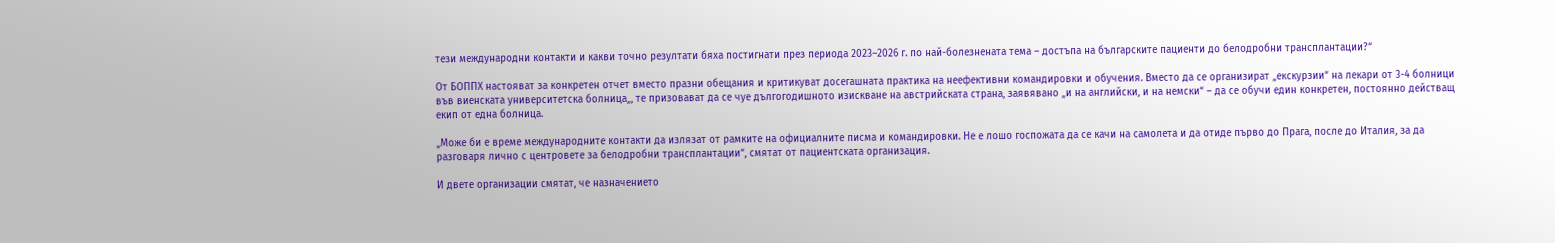тези международни контакти и какви точно резултати бяха постигнати през периода 2023–2026 г. по най-болезнената тема – достъпа на българските пациенти до белодробни трансплантации?“

От БОППХ настояват за конкретен отчет вместо празни обещания и критикуват досегашната практика на неефективни командировки и обучения. Вместо да се организират „екскурзии“ на лекари от 3-4 болници във виенската университетска болница„, те призовават да се чуе дългогодишното изискване на австрийската страна, заявявано „и на английски, и на немски“ – да се обучи един конкретен, постоянно действащ екип от една болница.

„Може би е време международните контакти да излязат от рамките на официалните писма и командировки. Не е лошо госпожата да се качи на самолета и да отиде първо до Прага, после до Италия, за да разговаря лично с центровете за белодробни трансплантации“, смятат от пациентската организация.

И двете организации смятат, че назначението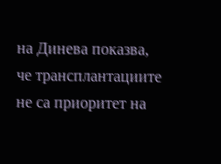на Динева показва, че трансплантациите не са приоритет на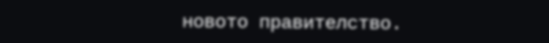новото правителство.